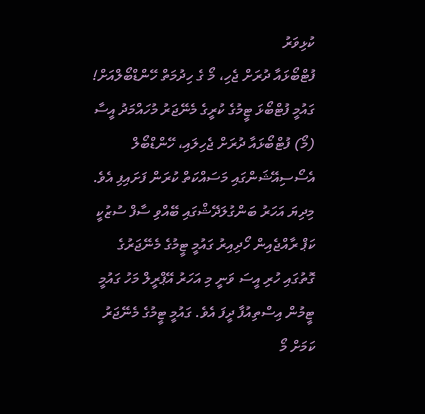ކުޅިވަރު
ފުޓްބޯޅައާ ދުރަށް ޖެހި، މޯ ގެ ހިދުމަތް ހޭންޑްބޯލްއަށް!
ގައުމީ ފުޓްބޯޅަ ޓީމުގެ ކުރީގެ މެނޭޖަރު މުހައްމަދު އީސާ (މޯ) ފުޓްބޯޅައާ ދުރަށް ޖެހިލައި، ހޭންޑްބޯލް އެސޯސިއޭޝަންގައި މަސައްކަތް ކުރަން ފަށައިފި އެވެ.
މިދިޔަ އަހަރު ބަންގުލަދޭޝްގައި ބޭއްވި ސާފް ސުޒުކީ ކަޕް ރާއްޖެއިން ހޯދިއިރު ގައުމީ ޓީމުގެ މެނޭޖަރުގެ ގޮތުގައި ހުރި އީސަ ވަނީ މި އަހަރު އޭޕްރީލް މަހު ގައުމީ ޓީމުން އިސްތިއުފާ ދީފަ އެވެ. ގައުމީ ޓީމުގެ މެނޭޖަރު ކަމަށް މޯ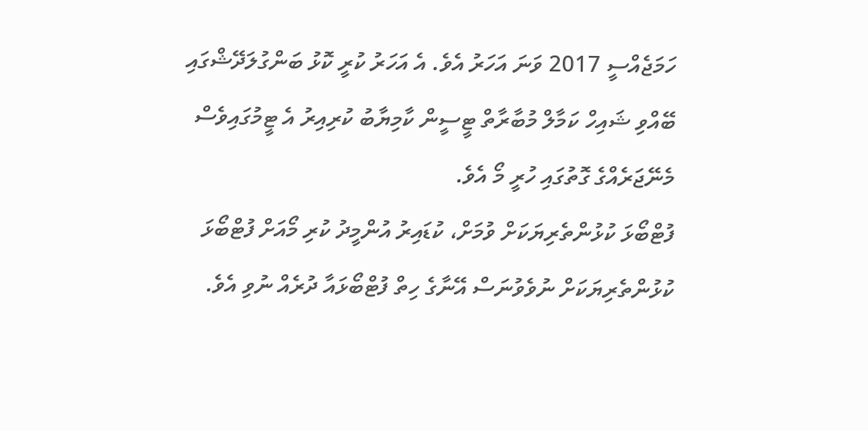ހަމަޖެއްސީ 2017 ވަނަ އަހަރު އެވެ. އެ އަހަރު ކުރީ ކޮޅު ބަންގުލަދޭޝްގައި ބޭއްވި ޝައިހް ކަމާލް މުބާރާތް ޓީސީން ކާމިޔާބު ކުރިއިރު އެ ޓީމުގައިވެސް މެނޭޖަރެއްގެ ގޮތުގައި ހުރީ މޯ އެވެ.
ފުޓްބޯޅަ ކުޅުންތެރިޔަކަށް ވުމަށް، ކުޑައިރު އުންމީދު ކުރި މޯއަށް ފުޓްބޯޅަ ކުޅުންތެރިޔަކަށް ނުވެވުނަސް އޭނާގެ ހިތް ފުޓްބޯޅައާ ދުރެއް ނުވި އެވެ.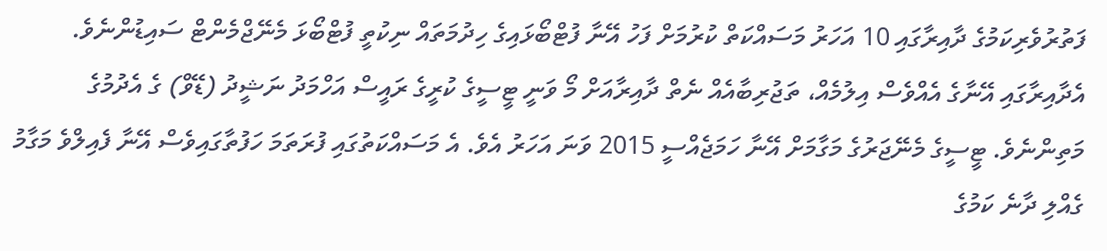ފަތުރުވެރިކަމުގެ ދާއިރާގައި 10 އަހަރު މަސައްކަތް ކުރުމަށް ފަހު އޭނާ ފުޓްބޯޅައިގެ ހިދުމަތައް ނިކުތީ ފުޓްބޯޅަ މެނޭޖްމެންޓް ސައިޑުންނެވެ. އެދާއިރާގައި އޭނާގެ އެއްވެސް އިލުމެއް، ތަޖުރިބާއެއް ނެތް ދާއިރާއަށް މޯ ވަނީ ޓީސީގެ ކުރީގެ ރައީސް އަހްމަދު ނަޝީދު (ޑޭވް) ގެ އެދުމުގެ މަތިންނެވެ. ޓީސީގެ މެނޭޖަރުގެ މަގާމަށް އޭނާ ހަމަޖެއްސީ 2015 ވަނަ އަހަރު އެވެ. އެ މަސައްކަތުގައި ފުރަތަމަ ހަފުތާގައިވެސް އޭނާ ފެއިލްވެ މަގާމު ގެއްލި ދާނެ ކަމުގެ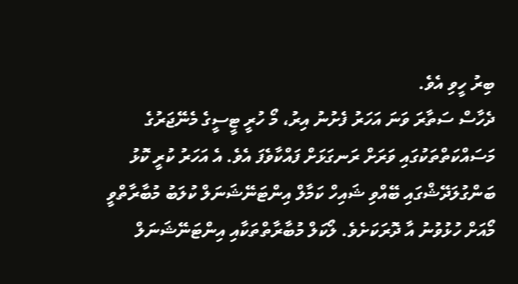ބިރު ހީވި އެވެ.
ދެހާސް ސަތާރަ ވަނަ އަހަރު ފެށުނު އިރު، މޯ ހުރީ ޓީސީގެ މެނޭޖަރުގެ މަސައްކަތްތަކުގައި ވަރަށް ރަނގަޅަށް ފައްކާވެފަ އެވެ. އެ އަހަރު ކުރީ ކޮޅު ބަންގުލަދޭޝްގައި ބޭއްވި ޝައިހް ކަމާލް އިންޓަނޭޝަނަލް ކުލަބު މުބާރާތްވީ މޯއަށް ހުޅުވުނު އާ ދޮރަކަށެވެ. ލޯކަލް މުބާރާތްތަކާއި އިންޓަނޭޝަނަލް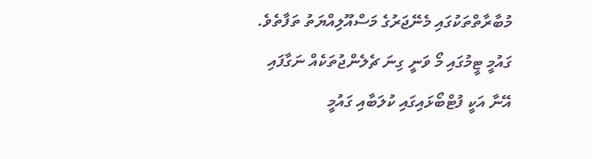މުބާރާތްތަކުގައި މެނޭޖަރުގެ މަސްއޫލިއްޔަތު ތަފާތެވެ.
ގައުމީ ޓީމުގައި މޯ ވަނީ ގިނަ ޗެލެންޖުތަކެއް ނަގާފައި
އޭނާ އަކީ ފުޓްބޯޅައިގައި ކުލަބާއި ގައުމީ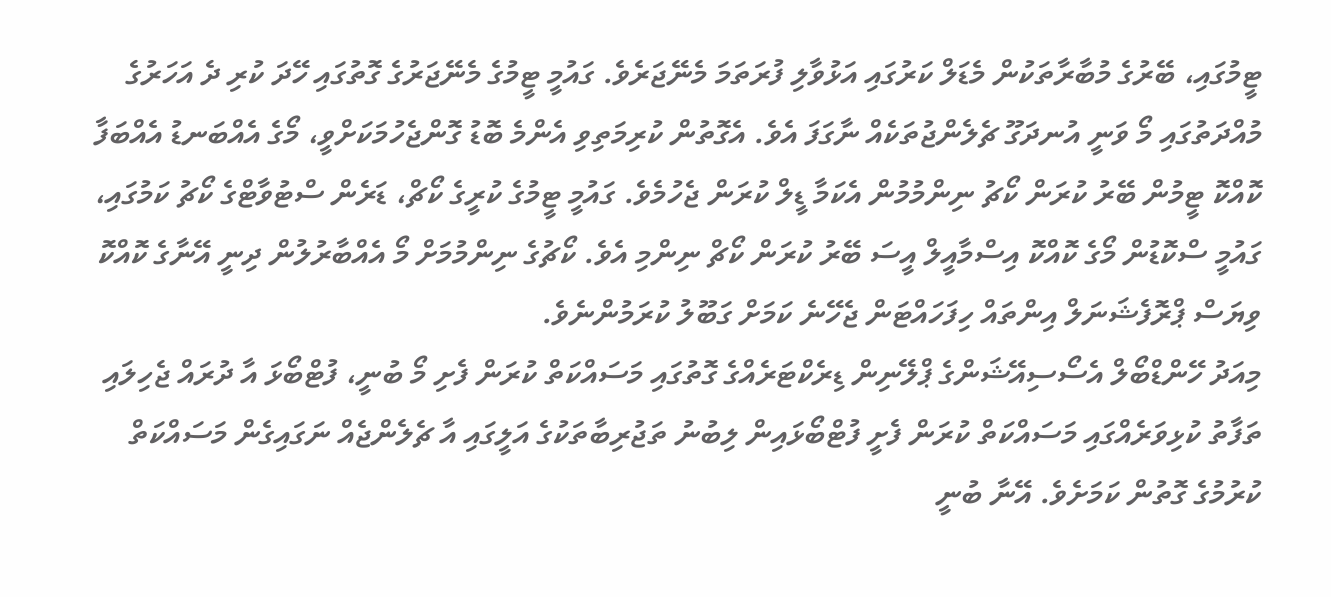ޓީމުގައި، ބޭރުގެ މުބާރާތަކުން މެޑަލް ކަރުގައި އަޅުވާލި ފުރަތަމަ މެނޭޖަރެވެ. ގައުމީ ޓީމުގެ މެނޭޖަރުގެ ގޮތުގައި ހޭދަ ކުރި ދެ އަހަރުގެ މުއްދަތުގައި މޯ ވަނީ އުނދަގޫ ޗެލެންޖުތަކެއް ނާގަފަ އެވެ. އެގޮތުން ކުރިމަތިވި އެންމެ ބޮޑު ގޮންޖެހުމަކަށްވީ، މޯގެ އެއްބަނޑު އެއްބަފާ ކޮއްކޮ ޓީމުން ބޭރު ކުރަން ކޯޗު ނިންމުމުން އެކަމާ ޑީލް ކުރަން ޖެހުމެވެ. ގައުމީ ޓީމުގެ ކުރީގެ ކޯޗް، ޑަރެން ސްޓުވާޓްގެ ކޯޗު ކަމުގައި، ގައުމީ ސްކޮޑުން މޯގެ ކޮއްކޮ އިސްމާއީލް އީސަ ބޭރު ކުރަން ކޯޗް ނިންމި އެވެ. ކޯޗުގެ ނިންމުމަށް މޯ އެއްބާރުލުން ދިނީ އޭނާގެ ކޮއްކޮ ވިޔަސް ޕްރޮފެޝަނަލް އިންތައް ހިފަހައްޓަން ޖެހޭނެ ކަމަށް ގަބޫލު ކުރަމުންނެވެ.
މިއަދު ހޭންޑްބޯލް އެސޯސިއޭޝަންގެ ޕްލޭނިން ޑިރެކްޓަރެއްގެ ގޮތުގައި މަސައްކަތް ކުރަން ފެށި މޯ ބުނީ، ފުޓްބޯޅަ އާ ދުރައް ޖެހިލައި ތަފާތު ކުޅިވަރެއްގައި މަސައްކަތް ކުރަން ފެށީ ފުޓްބޯޅައިން ލިބުނު ތަޖުރިބާތަކުގެ އަލީގައި އާ ޗެލެންޖެއް ނަގައިގެން މަސައްކަތް ކުރުމުގެ ގޮތުން ކަމަށެވެ. އޭނާ ބުނީ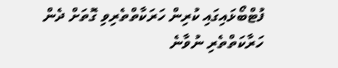ފުޓްބޯޅައިގައި ކުރިން ހަރަކާތްތެރިވި ގޮތަށް ދެން ހަރާކަތްތެރި ނުވާނެ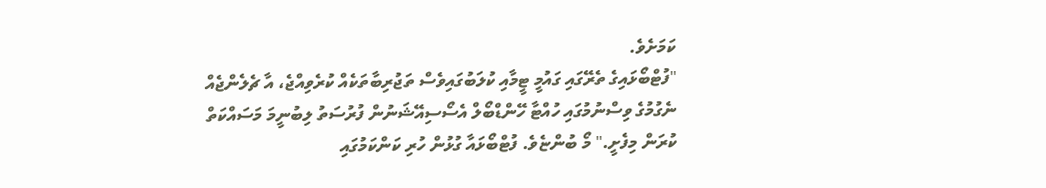ކަމަށެވެ.
"ފުޓްބޯޅައިގެ ތެރޭގައި ގައުމީ ޓީމާއި ކުލަބުގައިވެސް ތަޖުރިބާތަކެއް ކުރެވިއްޖެ، އާ ޗެލެންޖެއް ނެގުމުގެ ވިސްނުމުގައި ހުއްޓާ ހޭންޑްބޯލް އެސޯސިއޭޝަނުން ފުރުސަތު ލިބުނީމަ މަސައްކަތް ކުރަން މިފެށީ." މޯ ބުންޏެވެ. ފުޓްބޯޅައާ ގުޅުން ހުރި ކަންކަމުގައި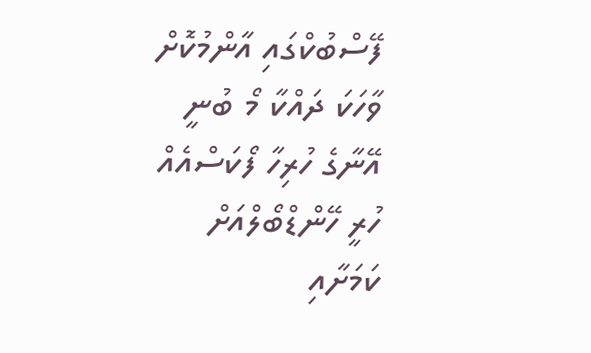ފޭސްބުކްގައި އާންމުކޮށް ވާހަކަ ދައްކާ މޯ ބުނީ އޭނާގެ ހުރިހާ ފޯކަސްއެއް ހުރީ ހޭންޑްބޯލްއަށް ކަމަށާއި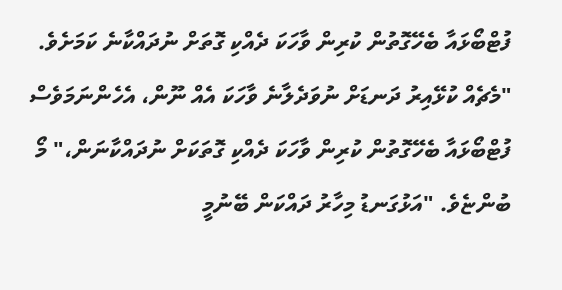ފުޓްބޯޅައާ ބެހޭގޮތުން ކުރިން ވާހަކަ ދެއްކި ގޮތަށް ނުދައްކާނެ ކަމަށެވެ.
"މެޗެއް ކުޅޭއިރު ދަނޑަށް ނުވަދެލާނެ ވާހަކަ އެއް ނޫން، އެހެންނަމަވެސް ފުޓްބޯޅައާ ބެހޭގޮތުން ކުރިން ވާހަކަ ދެއްކި ގޮތަކަށް ނުދައްކާނަން،" މޯ ބުންޏެވެ. "އަޅުގަނޑު މިހާރު ދައްކަން ބޭނުމީ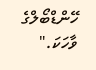ހޭންޑްބޯލްގެ ވާހަކަ."